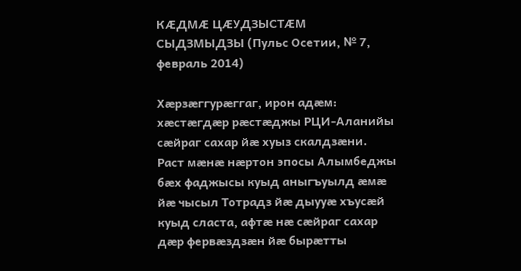КÆДМÆ ЦÆУДЗЫСТÆМ СЫДЗМЫДЗЫ (Пульс Осетии, № 7, февраль 2014)

Хæрзæггурæггаг, ирон адæм: хæстæгдæр рæстæджы РЦИ-Аланийы сæйраг сахар йæ хуыз скалдзæни. Раст мæнæ нæртон эпосы Алымбеджы бæх фаджысы куыд аныгъуылд æмæ йæ чысыл Тотрадз йæ дыууæ хъусæй куыд сласта, афтæ нæ сæйраг сахар дæр фервæздзæн йæ бырæтты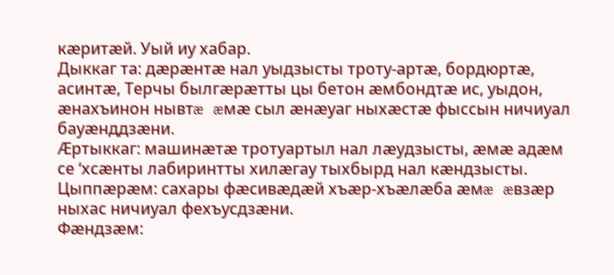кæритæй. Уый иу хабар.
Дыккаг та: дæрæнтæ нал уыдзысты троту-артæ, бордюртæ, асинтæ, Терчы былгæрæтты цы бетон æмбондтæ ис, уыдон, æнахъинон нывтæ æмæ сыл æнæуаг ныхæстæ фыссын ничиуал бауæнддзæни.
Æртыккаг: машинæтæ тротуартыл нал лæудзысты, æмæ адæм се ‘хсæнты лабиринтты хилæгау тыхбырд нал кæндзысты.
Цыппæрæм: сахары фæсивæдæй хъæр-хъæлæба æмæ æвзæр ныхас ничиуал фехъусдзæни.
Фæндзæм: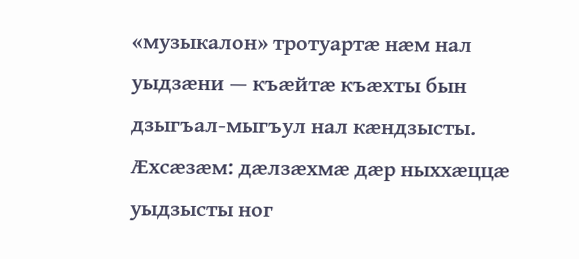«музыкалон» тротуартæ нæм нал уыдзæни — къæйтæ къæхты бын дзыгъал-мыгъул нал кæндзысты.
Æхсæзæм: дæлзæхмæ дæр ныххæццæ уыдзысты ног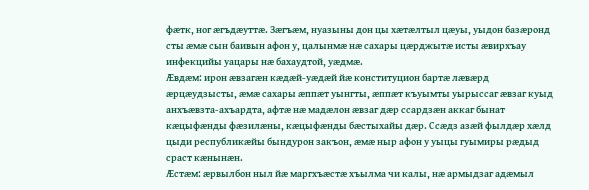фæтк, ног æгъдæуттæ. Зæгъæм, нуазыны дон цы хæтæлтыл цæуы, уыдон базæронд сты æмæ сын баивын афон у, цалынмæ нæ сахары цæрджытæ исты æвирхъау инфекцийы уацары нæ бахаудтой, уæдмæ.
Æвдæм: ирон æвзагæн кæдæй-уæдæй йæ конституцион бартæ лæвæрд æрцæудзысты, æмæ сахары æппæт уынгты, æппæт къуымты уырыссаг æвзаг куыд анхъæвзта-ахъардта, афтæ нæ мадæлон æвзаг дæр ссардзæн аккаг бынат кæцыфæнды фæзилæны, кæцыфæнды бæстыхайы дæр. Ссæдз азæй фылдæр хæлд цыди республикæйы бындурон закъон, æмæ ныр афон у уыцы гуымиры рæдыд сраст кæнынæн.
Æстæм: æрвылбон ныл йæ маргхъæстæ хъылма чи калы, нæ армыдзаг адæмыл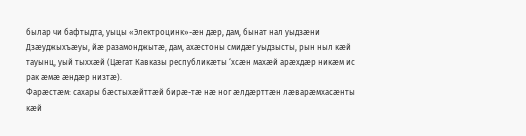былар чи бафтыдта, уыцы «Электроцинк»-æн дæр, дам, бынат нал уыдзæни Дзæуджыхъæуы, йæ разамонджытæ, дам, ахæстоны смидæг уыдзысты, рын ныл кæй тауынц, уый тыххæй (Цæгат Кавказы республикæты ‘хсæн махæй арæхдæр никæм ис рак æмæ æндæр низтæ).
Фарæстæм: сахары бæстыхæйттæй бирæ-тæ нæ ног æлдæрттæн лæварæмхасæнты кæй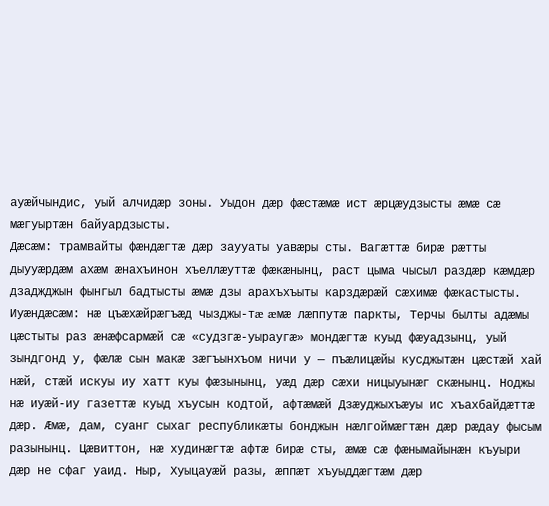ауæйчындис, уый алчидæр зоны. Уыдон дæр фæстæмæ ист æрцæудзысты æмæ сæ мæгуыртæн байуардзысты.
Дæсæм: трамвайты фæндæгтæ дæр заууаты уавæры сты. Вагæттæ бирæ рæтты дыууæрдæм ахæм æнахъинон хъеллæуттæ фæкæнынц, раст цыма чысыл раздæр кæмдæр дзаджджын фынгыл бадтысты æмæ дзы арахъхъыты карздæрæй сæхимæ фæкастысты.
Иуæндæсæм: нæ цъæхæйрæгъæд чызджы-тæ æмæ лæппутæ паркты, Терчы былты адæмы цæстыты раз æнæфсармæй сæ «судзгæ-уыраугæ» мондæгтæ куыд фæуадзынц, уый зындгонд у, фæлæ сын макæ зæгъынхъом ничи у — пъæлицæйы кусджытæн цæстæй хай нæй, стæй искуы иу хатт куы фæзынынц, уæд дæр сæхи ницыуынæг скæнынц. Ноджы
нæ иуæй-иу газеттæ куыд хъусын кодтой, афтæмæй Дзæуджыхъæуы ис хъахбайдæттæ дæр. Æмæ, дам, суанг сыхаг республикæты бонджын нæлгоймæгтæн дæр рæдау фысым разынынц. Цæвиттон, нæ худинæгтæ афтæ бирæ сты, æмæ сæ фæнымайынæн къуыри дæр не сфаг уаид. Ныр, Хуыцауæй разы, æппæт хъуыддæгтæм дæр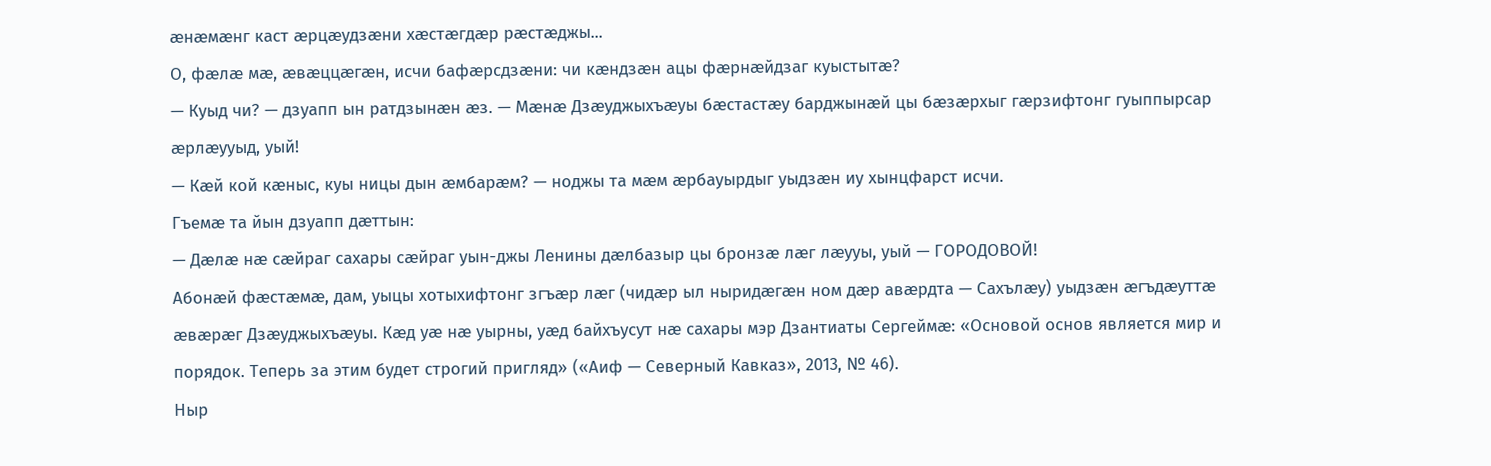æнæмæнг каст æрцæудзæни хæстæгдæр рæстæджы...
О, фæлæ мæ, æвæццæгæн, исчи бафæрсдзæни: чи кæндзæн ацы фæрнæйдзаг куыстытæ?
— Куыд чи? — дзуапп ын ратдзынæн æз. — Мæнæ Дзæуджыхъæуы бæстастæу барджынæй цы бæзæрхыг гæрзифтонг гуыппырсар æрлæууыд, уый!
— Кæй кой кæныс, куы ницы дын æмбарæм? — ноджы та мæм æрбауырдыг уыдзæн иу хынцфарст исчи.
Гъемæ та йын дзуапп дæттын:
— Дæлæ нæ сæйраг сахары сæйраг уын-джы Ленины дæлбазыр цы бронзæ лæг лæууы, уый — ГОРОДОВОЙ!
Абонæй фæстæмæ, дам, уыцы хотыхифтонг згъæр лæг (чидæр ыл ныридæгæн ном дæр авæрдта — Сахълæу) уыдзæн æгъдæуттæ æвæрæг Дзæуджыхъæуы. Кæд уæ нæ уырны, уæд байхъусут нæ сахары мэр Дзантиаты Сергеймæ: «Основой основ является мир и порядок. Теперь за этим будет строгий пригляд» («Аиф — Северный Кавказ», 2013, № 46).
Ныр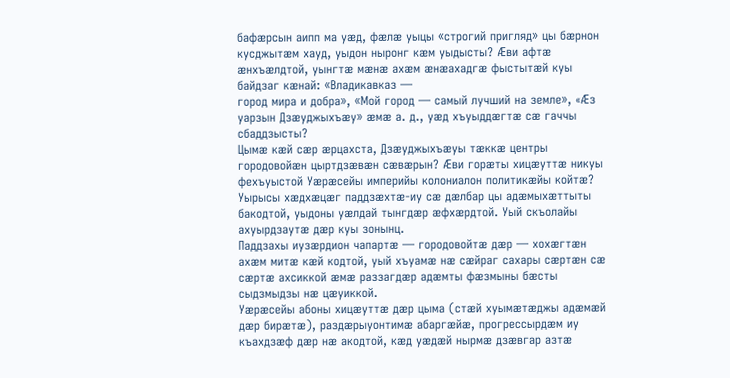бафæрсын аипп ма уæд, фæлæ уыцы «строгий пригляд» цы бæрнон кусджытæм хауд, уыдон ныронг кæм уыдысты? Æви афтæ æнхъæлдтой, уынгтæ мæнæ ахæм æнæахадгæ фыстытæй куы байдзаг кæнай: «Владикавказ —
город мира и добра», «Мой город — самый лучший на земле», «Æз уарзын Дзæуджыхъæу» æмæ а. д., уæд хъуыддæгтæ сæ гаччы сбаддзысты?
Цымæ кæй сæр æрцахста, Дзæуджыхъæуы тæккæ центры городовойæн цыртдзæвæн сæвæрын? Æви горæты хицæуттæ никуы фехъуыстой Уæрæсейы империйы колониалон политикæйы койтæ? Уырысы хæдхæцæг паддзæхтæ-иу сæ дæлбар цы адæмыхæттыты бакодтой, уыдоны уæлдай тынгдæр æфхæрдтой. Уый скъолайы ахуырдзаутæ дæр куы зонынц.
Паддзахы иузæрдион чапартæ — городовойтæ дæр — хохæгтæн ахæм митæ кæй кодтой, уый хъуамæ нæ сæйраг сахары сæртæн сæ сæртæ ахсиккой æмæ раззагдæр адæмты фæзмыны бæсты сыдзмыдзы нæ цæуиккой.
Уæрæсейы абоны хицæуттæ дæр цыма (стæй хуымæтæджы адæмæй дæр бирæтæ), раздæрыуонтимæ абаргæйæ, прогрессырдæм иу къахдзæф дæр нæ акодтой, кæд уæдæй нырмæ дзæвгар азтæ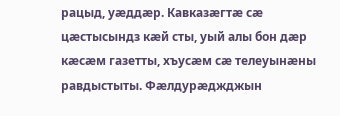рацыд, уæддæр. Кавказæгтæ сæ цæстысындз кæй сты, уый алы бон дæр кæсæм газетты, хъусæм сæ телеуынæны равдыстыты. Фæлдурæджджын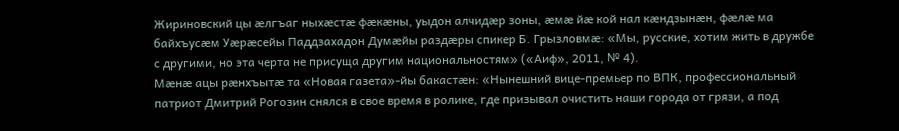Жириновский цы æлгъаг ныхæстæ фæкæны, уыдон алчидæр зоны, æмæ йæ кой нал кæндзынæн, фæлæ ма байхъусæм Уæрæсейы Паддзахадон Думæйы раздæры спикер Б. Грызловмæ: «Мы, русские, хотим жить в дружбе с другими, но эта черта не присуща другим национальностям» («Аиф», 2011, № 4).
Мæнæ ацы рæнхъытæ та «Новая газета»-йы бакастæн: «Нынешний вице-премьер по ВПК, профессиональный патриот Дмитрий Рогозин снялся в свое время в ролике, где призывал очистить наши города от грязи, а под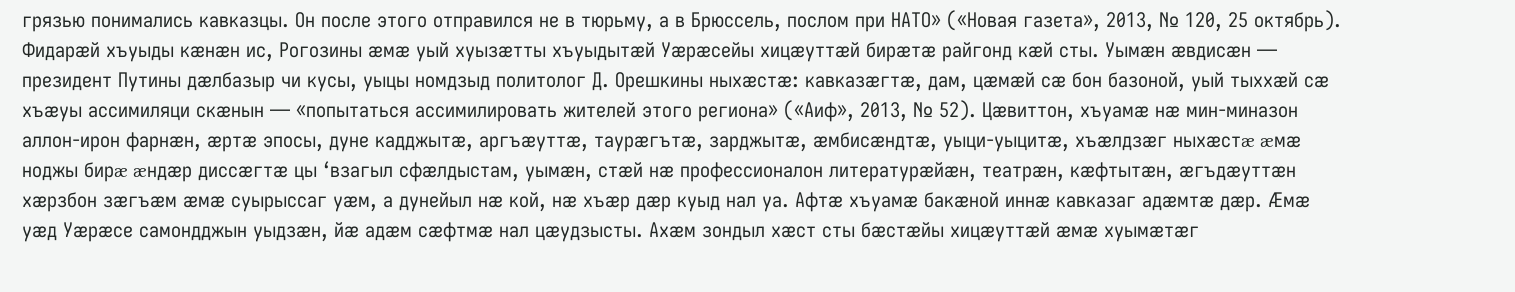грязью понимались кавказцы. Он после этого отправился не в тюрьму, а в Брюссель, послом при НАТО» («Новая газета», 2013, № 120, 25 октябрь).
Фидарæй хъуыды кæнæн ис, Рогозины æмæ уый хуызæтты хъуыдытæй Уæрæсейы хицæуттæй бирæтæ райгонд кæй сты. Уымæн æвдисæн — президент Путины дæлбазыр чи кусы, уыцы номдзыд политолог Д. Орешкины ныхæстæ: кавказæгтæ, дам, цæмæй сæ бон базоной, уый тыххæй сæ хъæуы ассимиляци скæнын — «попытаться ассимилировать жителей этого региона» («Аиф», 2013, № 52). Цæвиттон, хъуамæ нæ мин-миназон аллон-ирон фарнæн, æртæ эпосы, дуне кадджытæ, аргъæуттæ, таурæгътæ, зарджытæ, æмбисæндтæ, уыци-уыцитæ, хъæлдзæг ныхæстæ æмæ ноджы бирæ æндæр диссæгтæ цы ‘взагыл сфæлдыстам, уымæн, стæй нæ профессионалон литературæйæн, театрæн, кæфтытæн, æгъдæуттæн хæрзбон зæгъæм æмæ суырыссаг уæм, а дунейыл нæ кой, нæ хъæр дæр куыд нал уа. Афтæ хъуамæ бакæной иннæ кавказаг адæмтæ дæр. Æмæ уæд Уæрæсе самондджын уыдзæн, йæ адæм сæфтмæ нал цæудзысты. Ахæм зондыл хæст сты бæстæйы хицæуттæй æмæ хуымæтæг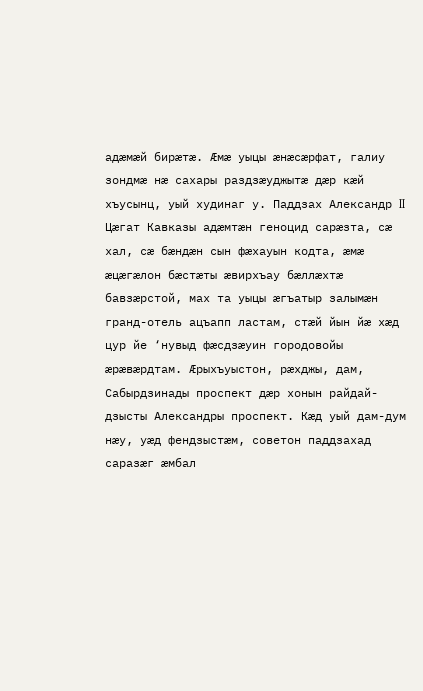адæмæй бирæтæ. Æмæ уыцы æнæсæрфат, галиу зондмæ нæ сахары раздзæуджытæ дæр кæй хъусынц, уый худинаг у. Паддзах Александр II Цæгат Кавказы адæмтæн геноцид сарæзта, сæ хал, сæ бæндæн сын фæхауын кодта, æмæ æцæгæлон бæстæты æвирхъау бæллæхтæ бавзæрстой, мах та уыцы æгъатыр залымæн гранд-отель ацъапп ластам, стæй йын йæ хæд цур йе ‘нувыд фæсдзæуин городовойы æрæвæрдтам. Æрыхъуыстон, рæхджы, дам, Сабырдзинады проспект дæр хонын райдай-дзысты Александры проспект. Кæд уый дам-дум нæу, уæд фендзыстæм, советон паддзахад саразæг æмбал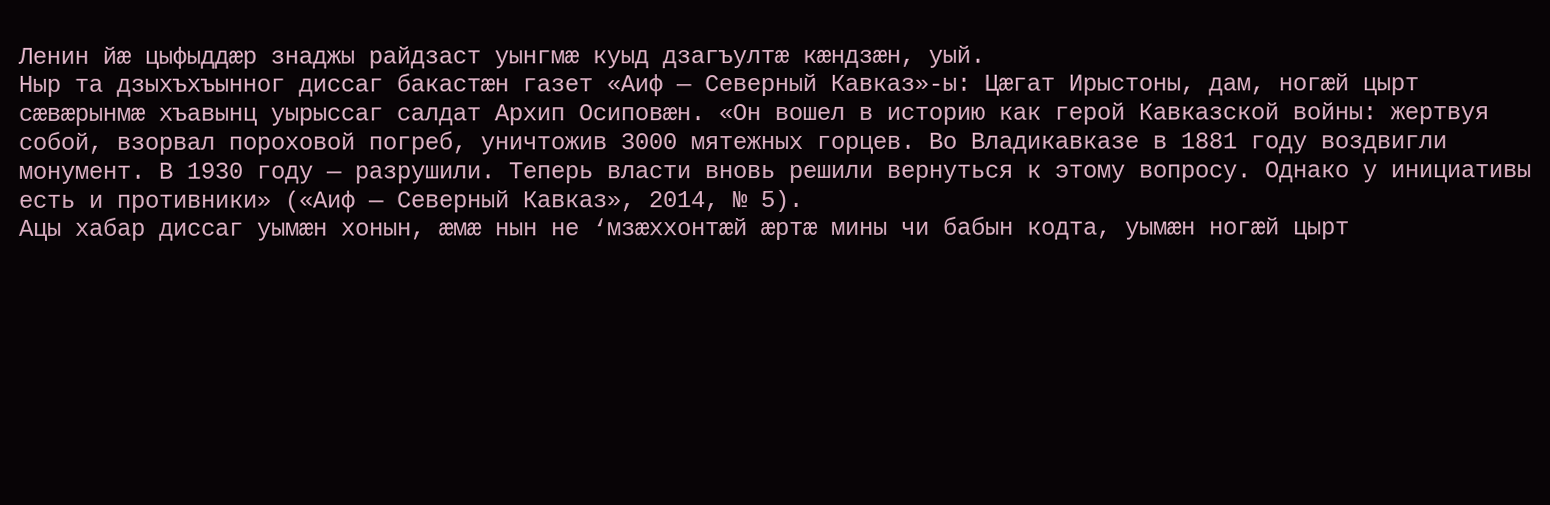Ленин йæ цыфыддæр знаджы райдзаст уынгмæ куыд дзагъултæ кæндзæн, уый.
Ныр та дзыхъхъынног диссаг бакастæн газет «Аиф — Северный Кавказ»-ы: Цæгат Ирыстоны, дам, ногæй цырт сæвæрынмæ хъавынц уырыссаг салдат Архип Осиповæн. «Он вошел в историю как герой Кавказской войны: жертвуя собой, взорвал пороховой погреб, уничтожив 3000 мятежных горцев. Во Владикавказе в 1881 году воздвигли монумент. В 1930 году — разрушили. Теперь власти вновь решили вернуться к этому вопросу. Однако у инициативы есть и противники» («Аиф — Северный Кавказ», 2014, № 5).
Ацы хабар диссаг уымæн хонын, æмæ нын не ‘мзæххонтæй æртæ мины чи бабын кодта, уымæн ногæй цырт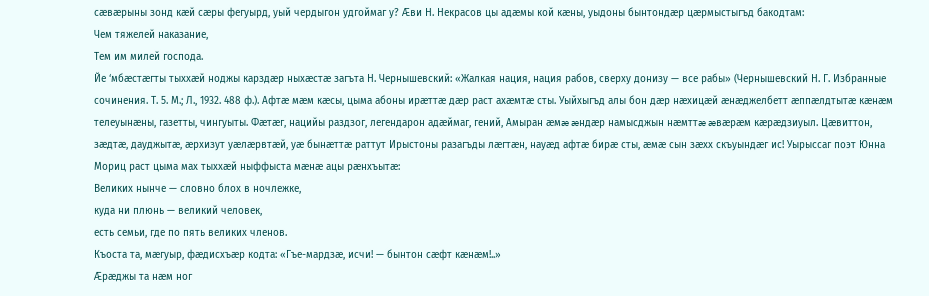сæвæрыны зонд кæй сæры фегуырд, уый чердыгон удгоймаг у? Æви Н. Некрасов цы адæмы кой кæны, уыдоны бынтондæр цæрмыстыгъд бакодтам:
Чем тяжелей наказание,
Тем им милей господа.
Йе ‘мбæстæгты тыххæй ноджы карздæр ныхæстæ загъта Н. Чернышевский: «Жалкая нация, нация рабов, сверху донизу — все рабы» (Чернышевский Н. Г. Избранные сочинения. Т. 5. М.; Л., 1932. 488 ф.). Афтæ мæм кæсы, цыма абоны ирæттæ дæр раст ахæмтæ сты. Уыйхыгъд алы бон дæр нæхицæй æнæджелбетт æппæлдтытæ кæнæм телеуынæны, газетты, чингуыты. Фæтæг, нацийы раздзог, легендарон адæймаг, гений, Амыран æмæ æндæр намысджын нæмттæ æвæрæм кæрæдзиуыл. Цæвиттон, зæдтæ, дауджытæ, æрхизут уæлæрвтæй, уæ бынæттæ раттут Ирыстоны разагъды лæгтæн, науæд афтæ бирæ сты, æмæ сын зæхх скъуындæг ис! Уырыссаг поэт Юнна Мориц раст цыма мах тыххæй ныффыста мæнæ ацы рæнхъытæ:
Великих нынче — словно блох в ночлежке,
куда ни плюнь — великий человек,
есть семьи, где по пять великих членов.
Къоста та, мæгуыр, фæдисхъæр кодта: «Гъе-мардзæ, исчи! — бынтон сæфт кæнæм!..»
Æрæджы та нæм ног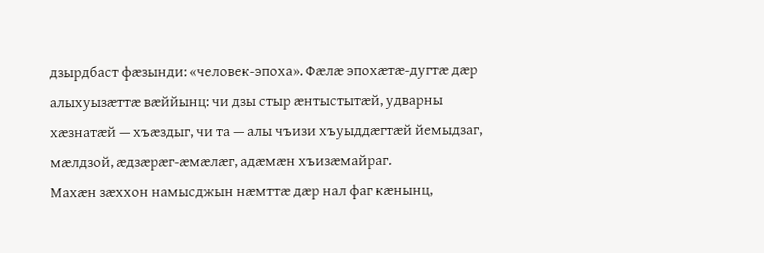дзырдбаст фæзынди: «человек-эпоха». Фæлæ эпохæтæ-дугтæ дæр алыхуызæттæ вæййынц: чи дзы стыр æнтыстытæй, удварны хæзнатæй — хъæздыг, чи та — алы чъизи хъуыддæгтæй йемыдзаг, мæлдзой, æдзæрæг-æмæлæг, адæмæн хъизæмайраг.
Махæн зæххон намысджын нæмттæ дæр нал фаг кæнынц,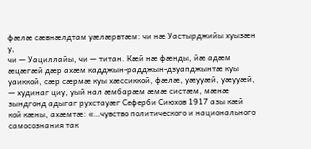фæлæ сæвнæлдтам уæлæрвтæм: чи нæ Уастырджийы хуызæн у,
чи — Уациллайы, чи — титан. Кæй нæ фæнды, йæ адæм æцæгæй дæр ахæм кадджын-радджын-дзуапджынтæ куы уаиккой, сæр сæрмæ куы хæссиккой, фæлæ, уæууæй, уæууæй, — худинаг циу, уый нал æмбарæм æмæ систæм, мæнæ зындгонд адыгаг рухстауæг Сеферби Сиюхов 1917 азы кæй кой кæны, ахæмтæ: «…чувство политического и национального самосознания так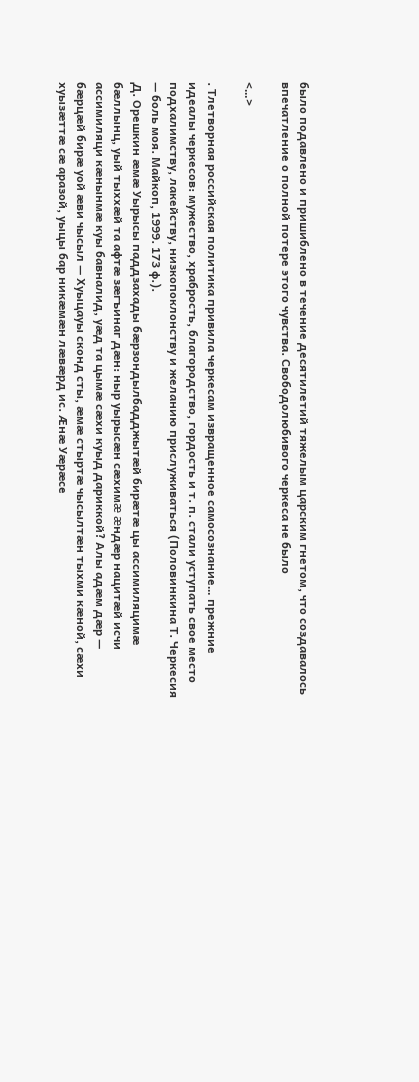было подавлено и пришиблено в течение десятилетий тяжелым царским гнетом, что создавалось впечатление о полной потере этого чувства. Свободолюбивого черкеса не было

<…>

. Тлетворная российская политика привила черкесам извращенное самосознание… прежние идеалы черкесов: мужество, храбрость, благородство, гордость и т. п. стали уступать свое место подхалимству, лакейству, низкопоклонству и желанию прислуживаться (Половинкина Т. Черкесия — боль моя. Майкоп, 1999. 173 ф.).
Д. Орешкин æмæ Уырысы паддзахады бæрзондылбадджытæй бирæтæ цы ассимиляцимæ бæллынц, уый тыххæй та афтæ зæгъинаг дæн: ныр уырысæн сæхимæ æндæр нацитæй исчи ассимиляци кæнынмæ куы бавналид, уæд та цымæ сæхи куыд дариккой? Алы адæм дæр — бæрцæй бирæ уой æви чысыл — Хуыцауы сконд сты, æмæ стыртæ чысылтæн тыхми кæной, сæхи хуызæттæ сæ аразой, уыцы бар никæмæн лæвæрд ис. Æнæ Уæрæсе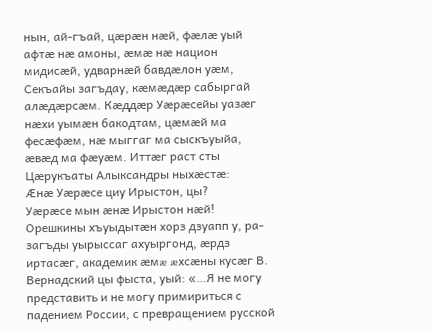нын, ай-гъай, цæрæн нæй, фæлæ уый афтæ нæ амоны, æмæ нæ национ мидисæй, удварнæй бавдæлон уæм, Секъайы загъдау, кæмæдæр сабыргай алæдæрсæм. Кæддæр Уæрæсейы уазæг нæхи уымæн бакодтам, цæмæй ма фесæфæм, нæ мыггаг ма сыскъуыйа, æвæд ма фæуæм. Иттæг раст сты Цæрукъаты Алыксандры ныхæстæ:
Æнæ Уæрæсе циу Ирыстон, цы?
Уæрæсе мын æнæ Ирыстон нæй!
Орешкины хъуыдытæн хорз дзуапп у, ра-загъды уырыссаг ахуыргонд, æрдз иртасæг, академик æмæ æхсæны кусæг В. Вернадский цы фыста, уый: «…Я не могу представить и не могу примириться с падением России, с превращением русской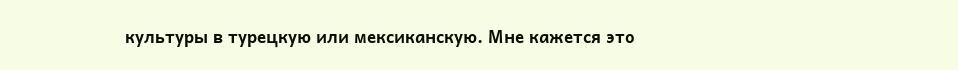культуры в турецкую или мексиканскую. Мне кажется это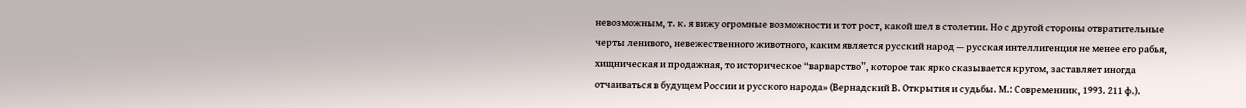невозможным, т. к. я вижу огромные возможности и тот рост, какой шел в столетии. Но с другой стороны отвратительные черты ленивого, невежественного животного, каким является русский народ — русская интеллигенция не менее его рабья, хищническая и продажная, то историческое “варварство”, которое так ярко сказывается кругом, заставляет иногда отчаиваться в будущем России и русского народа» (Вернадский В. Открытия и судьбы. М.: Современник, 1993. 211 ф.).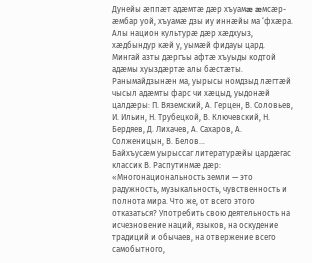Дунейы æппæт адæмтæ дæр хъуамæ æмсæр-æмбар уой, хъуамæ дзы иу иннæйы ма ‘фхæра. Алы национ культурæ дæр хæдхуыз, хæдбындур кæй у, уымæй фидауы цард. Мингай азты дæргъы афтæ хъуыды кодтой адæмы хуыздæртæ алы бæстæты. Ранымайдзынæн ма, уырысы номдзыд лæгтæй чысыл адæмты фарс чи хæцыд, уыдонæй цалдæры: П. Вяземский, А. Герцен, В. Соловьев, И. Ильин, Н. Трубецкой, В. Ключевский, Н. Бердяев, Д. Лихачев, А. Сахаров, А. Солженицын, В. Белов…
Байхъусæм уырыссаг литературæйы цардæгас классик В. Распутинмæ дæр: «Многонациональность земли — это радужность, музыкальность, чувственность и полнота мира. Что же, от всего этого отказаться? Употребить свою деятельность на исчезновение наций, языков, на оскудение традиций и обычаев, на отвержение всего самобытного,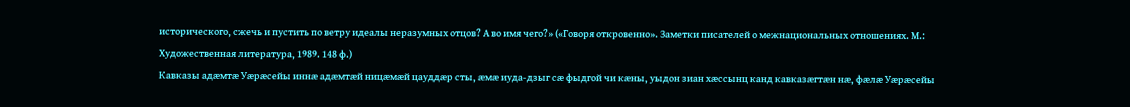исторического, сжечь и пустить по ветру идеалы неразумных отцов? А во имя чего?» («Говоря откровенно». Заметки писателей о межнациональных отношениях. М.: Художественная литература, 1989. 148 ф.)
Кавказы адæмтæ Уæрæсейы иннæ адæмтæй ницæмæй цауддæр сты, æмæ иуда-дзыг сæ фыдгой чи кæны, уыдон зиан хæссынц канд кавказæгтæн нæ, фæлæ Уæрæсейы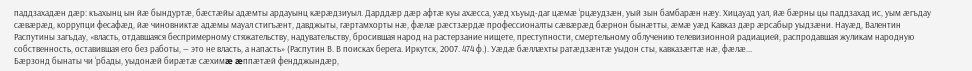паддзахадæн дæр: къахынц ын йæ бындуртæ, бæстæйы адæмты ардауынц кæрæдзиуыл. Дарддæр дæр афтæ куы ахæсса, уæд хъуыд-даг цæмæ ‘рцæудзæн, уый зын бамбарæн нæу. Хицауад уал, йæ бæрны цы паддзахад ис, уым æгъдау сæвæрæд, коррупци фесафæд, йæ чиновниктæ адæмы мауал стигъæнт, давджыты, гæртамхорты нæ, фæлæ рæстзæрдæ профессионалты сæвæрæд бæрнон бынæтты, æмæ уæд Кавказ дæр æрсабыр уыдзæни. Науæд, Валентин Распутины загъдау, «власть, отдавшаяся беспримерному стяжательству, надувательству, бросившая народ на растерзание нищете, преступности, смертельному облучению телевизионной радиацией, распродавшая жуликам народную собственность, оставившая его без работы, — это не власть, а напасть» (Распутин В. В поисках берега. Иркутск, 2007. 474 ф.). Уæдæ бæллæхты ратæдзæнтæ уыдон сты, кавказæгтæ нæ, фæлæ...
Бæрзонд бынаты чи ‘рбады, уыдонæй бирæтæ сæхимæ æппæтæй фендджындæр,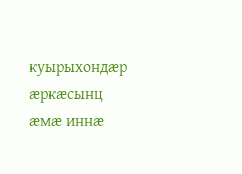куырыхондæр æркæсынц æмæ иннæ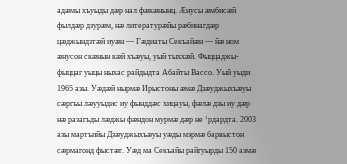адæмы хъуыды дæр нал фæкæнынц. Æнусы æмбисæй фылдæр дзурæм, нæ литературæйы рæбинагдæр цæджындзтæй иуæн — Гæдиаты Секъайæн — йæ ном æнусон скæнын кæй хъæуы, уый тыххæй. Фыццаджы-фыццаг уыцы ныхас райдыдта Абайты Вассо. Уый уыди 1965 азы. Уæдæй нырмæ Ирыстоны æмæ Дзæуджыхъæуы сæргъы лæууыдис иу фынддæс хицауы, фæлæ дзы иу дæр нæ разагъды лæджы фæндон мурмæ дæр не ‘рдардта. 2003 азы мартъийы Дзæуджыхъæуы уæды мэрмæ барвыстон сæрмагонд фыстæг. Уæд ма Секъайы райгуырды 150 азмæ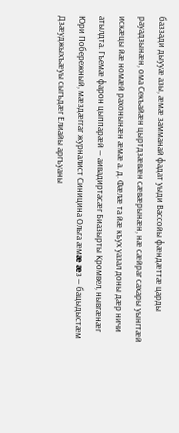баззади дыууæ азы, æмæ замманай фадат уыди Вассойы фæндæттæ царды рауадзынæн, ома Секъайæн цыртдзæвæн сæвæрынæн, нæ сæйраг сахары уынгтæй искæцы йæ номæй рахонынæн æмæ а. д. Фæлæ та йæ къух уазал доны дæр ничи атылдта. Гъемæ фарон цыппарæй — аивадиртасæг Биазырты Кромвел, нывгæнæг Юри Побережный, мæздæггаг журналист Синицина Ольга æмæ æз — бацыдыстæм Дзæуджыхъæуы сыгъдæг Елиайы аргъуаны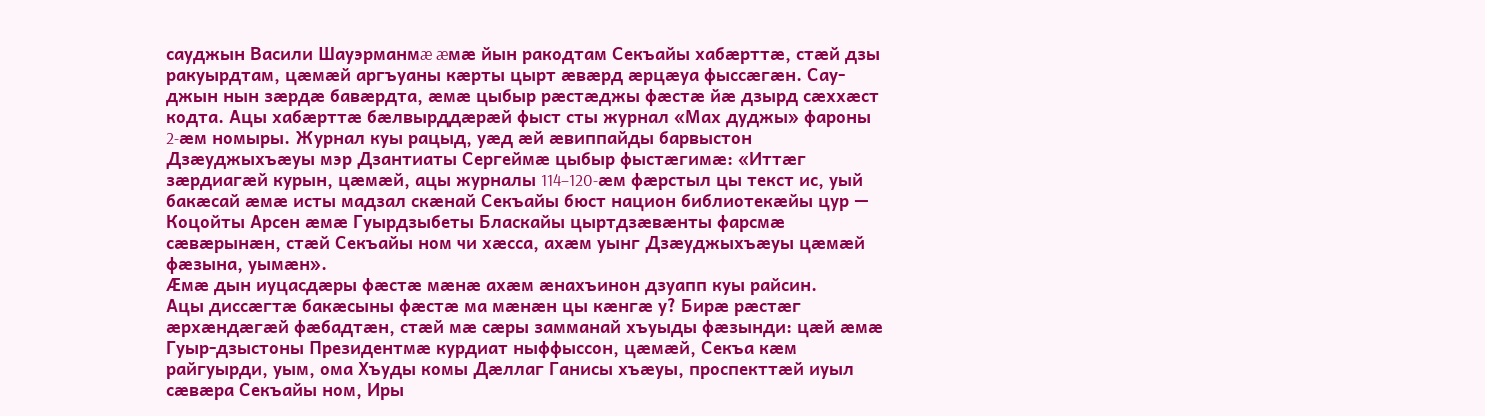сауджын Васили Шауэрманмæ æмæ йын ракодтам Секъайы хабæрттæ, стæй дзы ракуырдтам, цæмæй аргъуаны кæрты цырт æвæрд æрцæуа фыссæгæн. Сау-
джын нын зæрдæ бавæрдта, æмæ цыбыр рæстæджы фæстæ йæ дзырд сæххæст кодта. Ацы хабæрттæ бæлвырддæрæй фыст сты журнал «Мах дуджы» фароны 2-æм номыры. Журнал куы рацыд, уæд æй æвиппайды барвыстон Дзæуджыхъæуы мэр Дзантиаты Сергеймæ цыбыр фыстæгимæ: «Иттæг зæрдиагæй курын, цæмæй, ацы журналы 114–120-æм фæрстыл цы текст ис, уый бакæсай æмæ исты мадзал скæнай Секъайы бюст национ библиотекæйы цур — Коцойты Арсен æмæ Гуырдзыбеты Бласкайы цыртдзæвæнты фарсмæ сæвæрынæн, стæй Секъайы ном чи хæсса, ахæм уынг Дзæуджыхъæуы цæмæй фæзына, уымæн».
Æмæ дын иуцасдæры фæстæ мæнæ ахæм æнахъинон дзуапп куы райсин.
Ацы диссæгтæ бакæсыны фæстæ ма мæнæн цы кæнгæ у? Бирæ рæстæг æрхæндæгæй фæбадтæн, стæй мæ сæры замманай хъуыды фæзынди: цæй æмæ Гуыр-дзыстоны Президентмæ курдиат ныффыссон, цæмæй, Секъа кæм райгуырди, уым, ома Хъуды комы Дæллаг Ганисы хъæуы, проспекттæй иуыл сæвæра Секъайы ном, Иры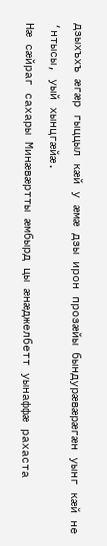дзыхъхъ æгæр гыццыл кæй у æмæ дзы ирон прозæйы бындурæвæрæгæн уынг кæй не ‘нтысы, уый хынцгæйæ.
Нæ сæйраг сахары Минæвæртты æмбырд цы æнæджелбетт уынаффæ рахаста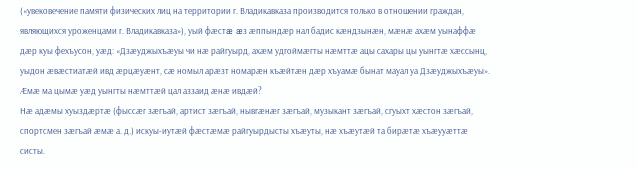(«увековечение памяти физических лиц на территории г. Владикавказа производится только в отношении граждан, являющихся уроженцами г. Владикавказа»), уый фæстæ æз æппындæр нал бадис кæндзынæн, мæнæ ахæм уынаффæ дæр куы фехъусон, уæд: «Дзæуджыхъæуы чи нæ райгуырд, ахæм удгоймæгты нæмттæ ацы сахары цы уынгтæ хæссынц, уыдон æвæстиатæй ивд æрцæуæнт, сæ номыл арæзт номарæн къæйтæн дæр хъуамæ бынат мауал уа Дзæуджыхъæуы». Æмæ ма цымæ уæд уынгты нæмттæй цал аззаид æнæ ивдæй?
Нæ адæмы хуыздæртæ (фыссæг зæгъай, артист зæгъай, нывгæнæг зæгъай, музыкант зæгъай, сгуыхт хæстон зæгъай, спортсмен зæгъай æмæ а. д.) искуы-иутæй фæстæмæ райгуырдысты хъæуты, нæ хъæутæй та бирæтæ хъæууæттæ систы.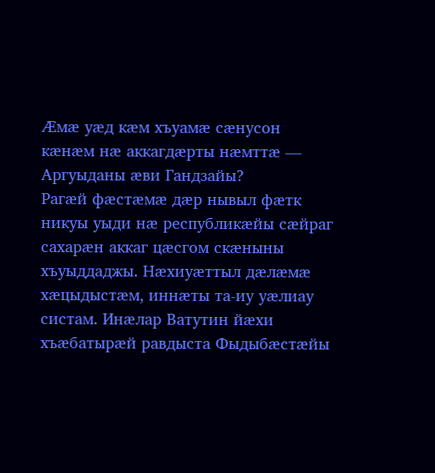Æмæ уæд кæм хъуамæ сæнусон кæнæм нæ аккагдæрты нæмттæ — Аргуыданы æви Гандзайы?
Рагæй фæстæмæ дæр нывыл фæтк никуы уыди нæ республикæйы сæйраг сахарæн аккаг цæсгом скæныны хъуыддаджы. Нæхиуæттыл дæлæмæ хæцыдыстæм, иннæты та-иу уæлиау систам. Инæлар Ватутин йæхи хъæбатырæй равдыста Фыдыбæстæйы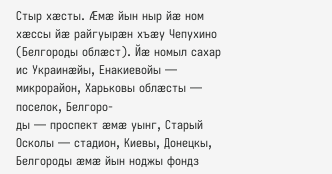Стыр хæсты. Æмæ йын ныр йæ ном хæссы йæ райгуырæн хъæу Чепухино (Белгороды облæст). Йæ номыл сахар ис Украинæйы, Енакиевойы — микрорайон, Харьковы облæсты — поселок, Белгоро-
ды — проспект æмæ уынг, Старый Осколы — стадион, Киевы, Донецкы, Белгороды æмæ йын ноджы фондз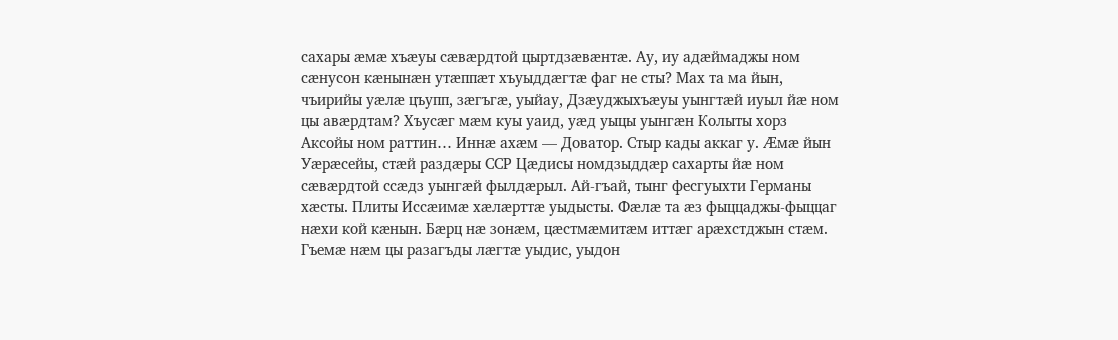сахары æмæ хъæуы сæвæрдтой цыртдзæвæнтæ. Ау, иу адæймаджы ном сæнусон кæнынæн утæппæт хъуыддæгтæ фаг не сты? Мах та ма йын, чъирийы уæлæ цъупп, зæгъгæ, уыйау, Дзæуджыхъæуы уынгтæй иуыл йæ ном цы авæрдтам? Хъусæг мæм куы уаид, уæд уыцы уынгæн Колыты хорз Аксойы ном раттин… Иннæ ахæм — Доватор. Стыр кады аккаг у. Æмæ йын Уæрæсейы, стæй раздæры ССР Цæдисы номдзыддæр сахарты йæ ном сæвæрдтой ссæдз уынгæй фылдæрыл. Ай-гъай, тынг фесгуыхти Германы хæсты. Плиты Иссæимæ хæлæрттæ уыдысты. Фæлæ та æз фыццаджы-фыццаг нæхи кой кæнын. Бæрц нæ зонæм, цæстмæмитæм иттæг арæхстджын стæм. Гъемæ нæм цы разагъды лæгтæ уыдис, уыдон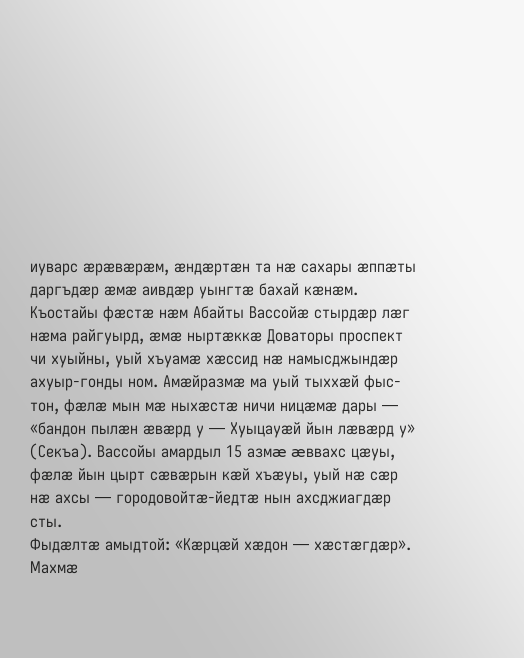иуварс æрæвæрæм, æндæртæн та нæ сахары æппæты даргъдæр æмæ аивдæр уынгтæ бахай кæнæм. Къостайы фæстæ нæм Абайты Вассойæ стырдæр лæг нæма райгуырд, æмæ ныртæккæ Доваторы проспект чи хуыйны, уый хъуамæ хæссид нæ намысджындæр ахуыр-гонды ном. Амæйразмæ ма уый тыххæй фыс-тон, фæлæ мын мæ ныхæстæ ничи ницæмæ дары — «бандон пылæн æвæрд у — Хуыцауæй йын лæвæрд у» (Секъа). Вассойы амардыл 15 азмæ æввахс цæуы, фæлæ йын цырт сæвæрын кæй хъæуы, уый нæ сæр нæ ахсы — городовойтæ-йедтæ нын ахсджиагдæр сты.
Фыдæлтæ амыдтой: «Кæрцæй хæдон — хæстæгдæр». Махмæ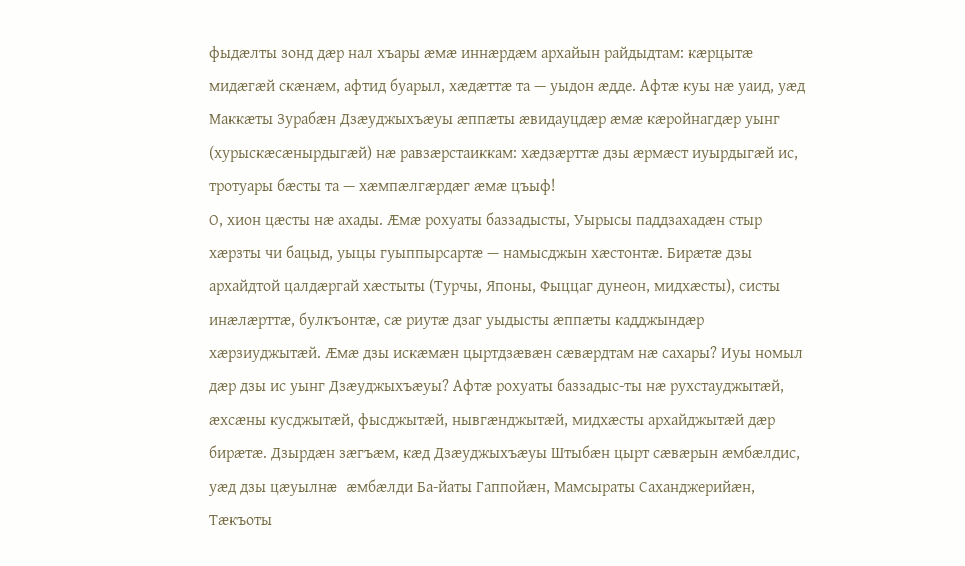фыдæлты зонд дæр нал хъары æмæ иннæрдæм архайын райдыдтам: кæрцытæ мидæгæй скæнæм, афтид буарыл, хæдæттæ та — уыдон æдде. Афтæ куы нæ уаид, уæд Маккæты Зурабæн Дзæуджыхъæуы æппæты æвидауцдæр æмæ кæройнагдæр уынг (хурыскæсæнырдыгæй) нæ равзæрстаиккам: хæдзæрттæ дзы æрмæст иуырдыгæй ис, тротуары бæсты та — хæмпæлгæрдæг æмæ цъыф!
О, хион цæсты нæ ахады. Æмæ рохуаты баззадысты, Уырысы паддзахадæн стыр хæрзты чи бацыд, уыцы гуыппырсартæ — намысджын хæстонтæ. Бирæтæ дзы архайдтой цалдæргай хæстыты (Турчы, Японы, Фыццаг дунеон, мидхæсты), систы инæлæрттæ, булкъонтæ, сæ риутæ дзаг уыдысты æппæты кадджындæр хæрзиуджытæй. Æмæ дзы искæмæн цыртдзæвæн сæвæрдтам нæ сахары? Иуы номыл дæр дзы ис уынг Дзæуджыхъæуы? Афтæ рохуаты баззадыс-ты нæ рухстауджытæй, æхсæны кусджытæй, фысджытæй, нывгæнджытæй, мидхæсты архайджытæй дæр бирæтæ. Дзырдæн зæгъæм, кæд Дзæуджыхъæуы Штыбæн цырт сæвæрын æмбæлдис, уæд дзы цæуылнæ æмбæлди Ба-йаты Гаппойæн, Мамсыраты Саханджерийæн, Тæкъоты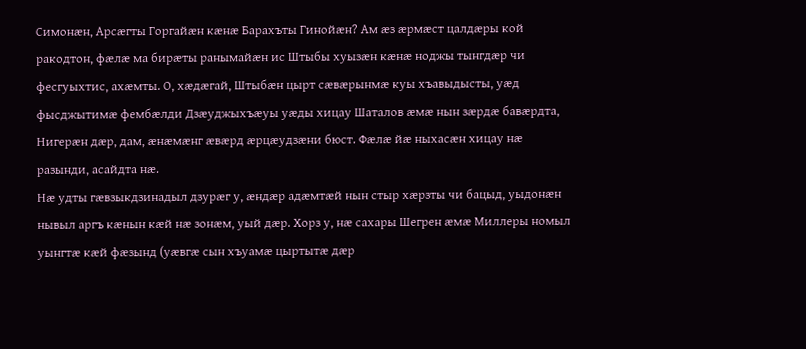Симонæн, Арсæгты Горгайæн кæнæ Барахъты Гинойæн? Ам æз æрмæст цалдæры кой ракодтон, фæлæ ма бирæты ранымайæн ис Штыбы хуызæн кæнæ ноджы тынгдæр чи фесгуыхтис, ахæмты. О, хæдæгай, Штыбæн цырт сæвæрынмæ куы хъавыдысты, уæд фысджытимæ фембæлди Дзæуджыхъæуы уæды хицау Шаталов æмæ нын зæрдæ бавæрдта, Нигерæн дæр, дам, æнæмæнг æвæрд æрцæудзæни бюст. Фæлæ йæ ныхасæн хицау нæ разынди, асайдта нæ.
Нæ удты гæвзыкдзинадыл дзурæг у, æндæр адæмтæй нын стыр хæрзты чи бацыд, уыдонæн нывыл аргъ кæнын кæй нæ зонæм, уый дæр. Хорз у, нæ сахары Шегрен æмæ Миллеры номыл уынгтæ кæй фæзынд (уæвгæ сын хъуамæ цыртытæ дæр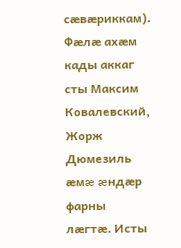сæвæриккам). Фæлæ ахæм кады аккаг сты Максим Ковалевский, Жорж Дюмезиль æмæ æндæр фарны лæгтæ. Исты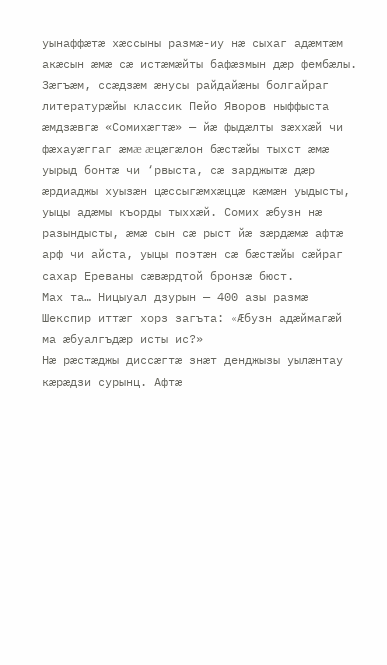уынаффæтæ хæссыны размæ-иу нæ сыхаг адæмтæм акæсын æмæ сæ истæмæйты бафæзмын дæр фембæлы. Зæгъæм, ссæдзæм æнусы райдайæны болгайраг литературæйы классик Пейо Яворов ныффыста æмдзæвгæ «Сомихæгтæ» — йæ фыдæлты зæххæй чи фæхауæггаг æмæ æцæгæлон бæстæйы тыхст æмæ уырыд бонтæ чи ‘рвыста, сæ зарджытæ дæр æрдиаджы хуызæн цæссыгæмхæццæ кæмæн уыдысты, уыцы адæмы къорды тыххæй. Сомих æбузн нæ разындысты, æмæ сын сæ рыст йæ зæрдæмæ афтæ арф чи айста, уыцы поэтæн сæ бæстæйы сæйраг сахар Ереваны сæвæрдтой бронзæ бюст.
Мах та… Ницыуал дзурын — 400 азы размæ Шекспир иттæг хорз загъта: «Æбузн адæймагæй ма æбуалгъдæр исты ис?»
Нæ рæстæджы диссæгтæ знæт денджызы уылæнтау кæрæдзи сурынц. Афтæ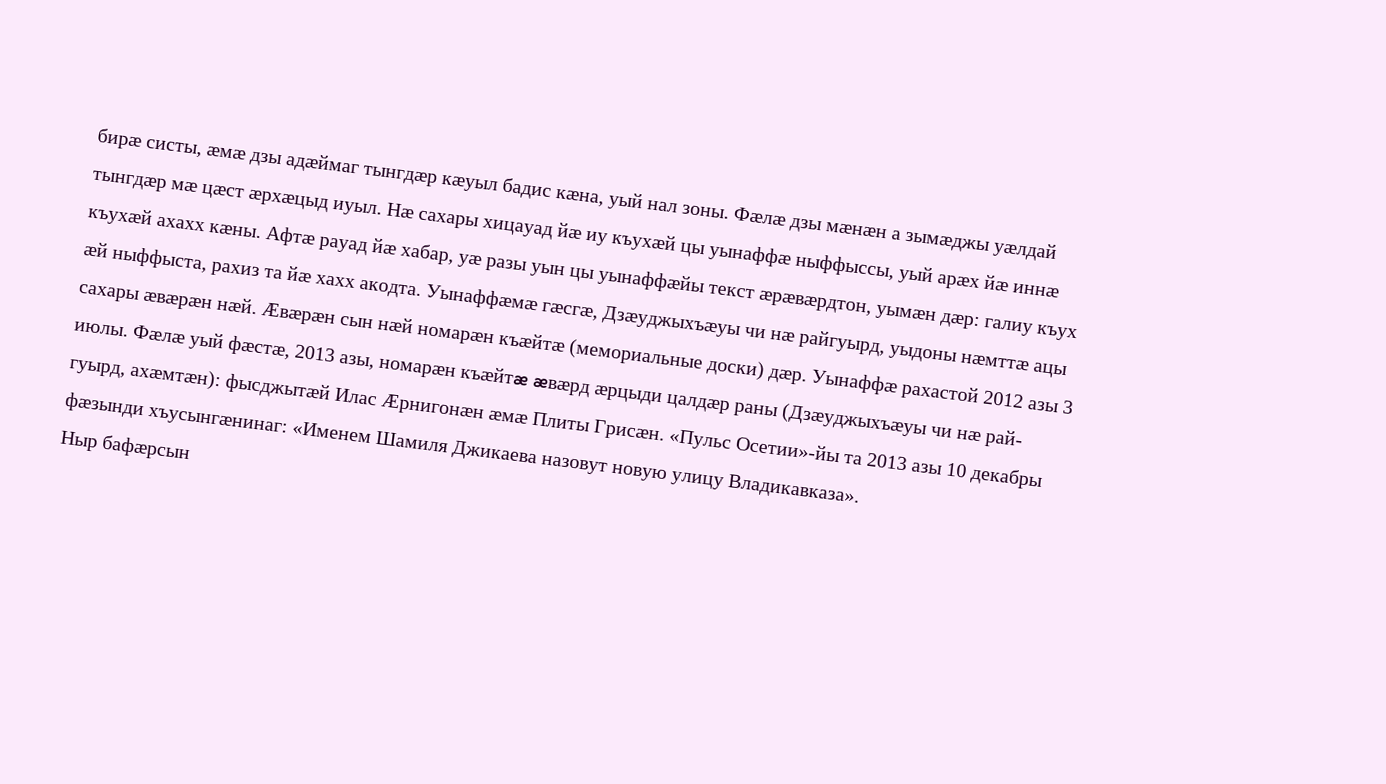бирæ систы, æмæ дзы адæймаг тынгдæр кæуыл бадис кæна, уый нал зоны. Фæлæ дзы мæнæн а зымæджы уæлдай тынгдæр мæ цæст æрхæцыд иуыл. Нæ сахары хицауад йæ иу къухæй цы уынаффæ ныффыссы, уый арæх йæ иннæ къухæй ахахх кæны. Афтæ рауад йæ хабар, уæ разы уын цы уынаффæйы текст æрæвæрдтон, уымæн дæр: галиу къух æй ныффыста, рахиз та йæ хахх акодта. Уынаффæмæ гæсгæ, Дзæуджыхъæуы чи нæ райгуырд, уыдоны нæмттæ ацы сахары æвæрæн нæй. Æвæрæн сын нæй номарæн къæйтæ (мемориальные доски) дæр. Уынаффæ рахастой 2012 азы 3 июлы. Фæлæ уый фæстæ, 2013 азы, номарæн къæйтæ æвæрд æрцыди цалдæр раны (Дзæуджыхъæуы чи нæ рай-
гуырд, ахæмтæн): фысджытæй Илас Æрнигонæн æмæ Плиты Грисæн. «Пульс Осетии»-йы та 2013 азы 10 декабры фæзынди хъусынгæнинаг: «Именем Шамиля Джикаева назовут новую улицу Владикавказа».
Ныр бафæрсын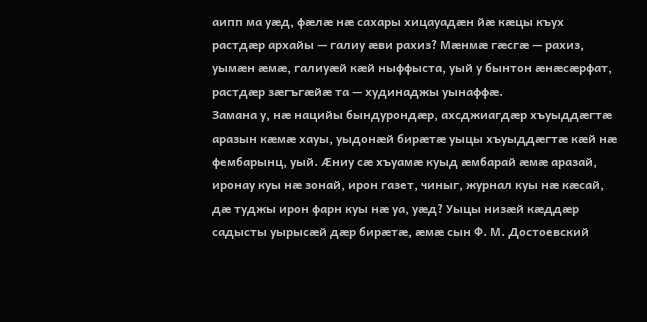аипп ма уæд, фæлæ нæ сахары хицауадæн йæ кæцы къух растдæр архайы — галиу æви рахиз? Мæнмæ гæсгæ — рахиз, уымæн æмæ, галиуæй кæй ныффыста, уый у бынтон æнæсæрфат, растдæр зæгъгæйæ та — худинаджы уынаффæ.
Замана у, нæ нацийы бындурондæр, ахсджиагдæр хъуыддæгтæ аразын кæмæ хауы, уыдонæй бирæтæ уыцы хъуыддæгтæ кæй нæ фембарынц, уый. Æниу сæ хъуамæ куыд æмбарай æмæ аразай, иронау куы нæ зонай, ирон газет, чиныг, журнал куы нæ кæсай, дæ туджы ирон фарн куы нæ уа, уæд? Уыцы низæй кæддæр садысты уырысæй дæр бирæтæ, æмæ сын Ф. М. Достоевский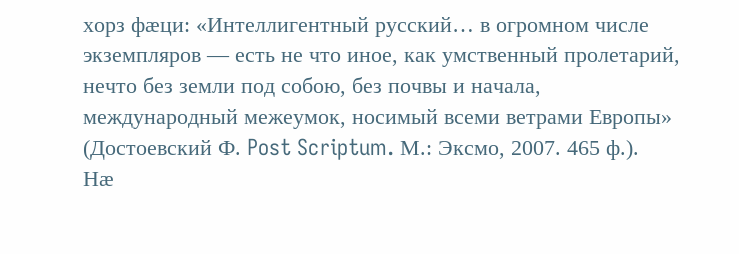хорз фæци: «Интеллигентный русский… в огромном числе экземпляров — есть не что иное, как умственный пролетарий, нечто без земли под собою, без почвы и начала, международный межеумок, носимый всеми ветрами Европы» (Достоевский Ф. Post Scriptum. М.: Эксмо, 2007. 465 ф.).
Нæ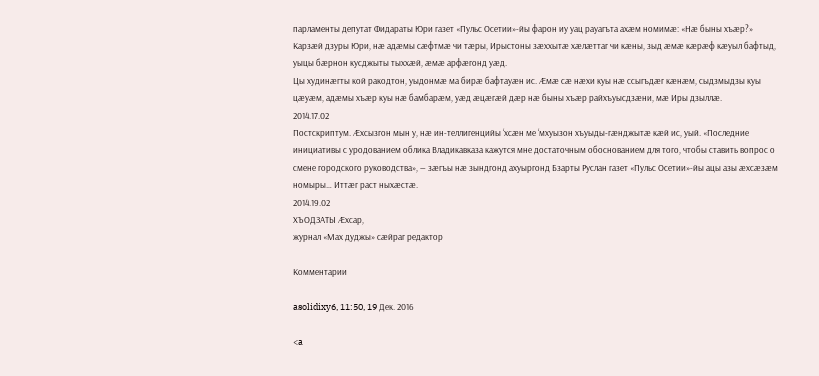парламенты депутат Фидараты Юри газет «Пульс Осетии»-йы фарон иу уац рауагъта ахæм номимæ: «Нæ быны хъæр?» Карзæй дзуры Юри, нæ адæмы сæфтмæ чи тæры, Ирыстоны зæххытæ хæлæттаг чи кæны, зыд æмæ кæрæф кæуыл бафтыд, уыцы бæрнон кусджыты тыххæй, æмæ арфæгонд уæд.
Цы худинæгты кой ракодтон, уыдонмæ ма бирæ бафтауæн ис. Æмæ сæ нæхи куы нæ ссыгъдæг кæнæм, сыдзмыдзы куы цæуæм, адæмы хъæр куы нæ бамбарæм, уæд æцæгæй дæр нæ быны хъæр райхъуысдзæни, мæ Иры дзыллæ.
2014.17.02
Постскриптум. Æхсызгон мын у, нæ ин-теллигенцийы ‘хсæн ме ‘мхуызон хъуыды-гæнджытæ кæй ис, уый. «Последние инициативы с уродованием облика Владикавказа кажутся мне достаточным обоснованием для того, чтобы ставить вопрос о смене городского руководства», — зæгъы нæ зындгонд ахуыргонд Бзарты Руслан газет «Пульс Осетии»-йы ацы азы æхсæзæм номыры… Иттæг раст ныхæстæ.
2014.19.02
ХЪОДЗАТЫ Æхсар,
журнал «Мах дуджы» сæйраг редактор

Комментарии

asolidixy6, 11:50, 19 Дек. 2016

<a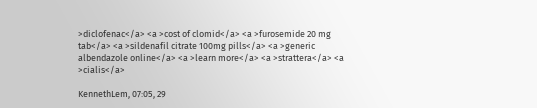>diclofenac</a> <a >cost of clomid</a> <a >furosemide 20 mg tab</a> <a >sildenafil citrate 100mg pills</a> <a >generic albendazole online</a> <a >learn more</a> <a >strattera</a> <a >cialis</a>

KennethLem, 07:05, 29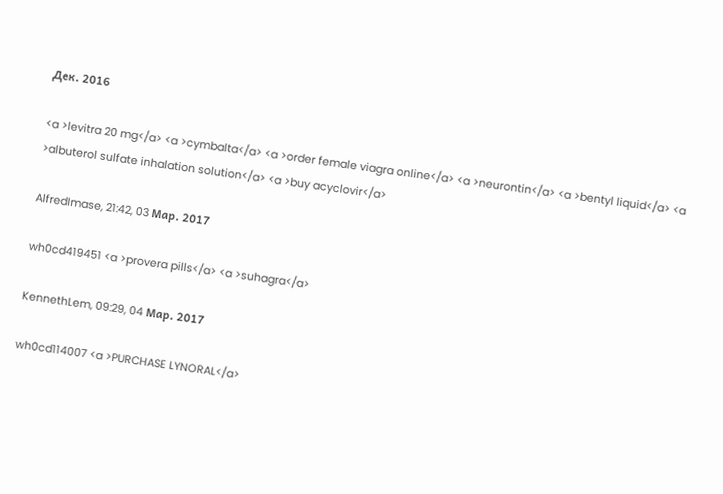Дек. 2016

<a >levitra 20 mg</a> <a >cymbalta</a> <a >order female viagra online</a> <a >neurontin</a> <a >bentyl liquid</a> <a >albuterol sulfate inhalation solution</a> <a >buy acyclovir</a>

AlfredImase, 21:42, 03 Мар. 2017

wh0cd419451 <a >provera pills</a> <a >suhagra</a>

KennethLem, 09:29, 04 Мар. 2017

wh0cd114007 <a >PURCHASE LYNORAL</a>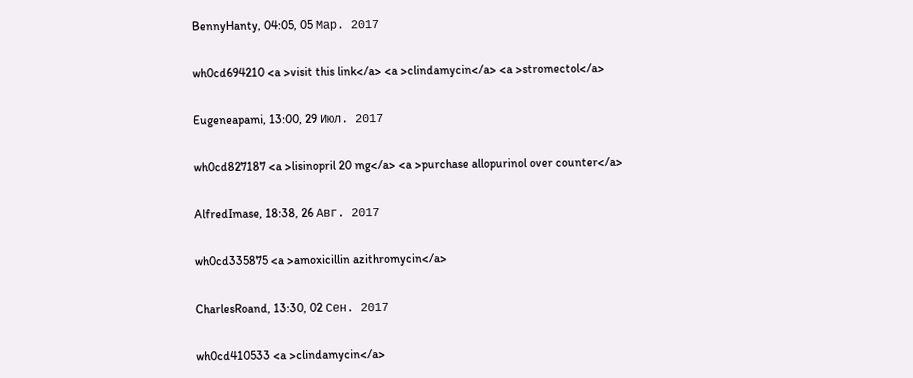BennyHanty, 04:05, 05 Мар. 2017

wh0cd694210 <a >visit this link</a> <a >clindamycin</a> <a >stromectol</a>

Eugeneapami, 13:00, 29 Июл. 2017

wh0cd827187 <a >lisinopril 20 mg</a> <a >purchase allopurinol over counter</a>

AlfredImase, 18:38, 26 Авг. 2017

wh0cd335875 <a >amoxicillin azithromycin</a>

CharlesRoand, 13:30, 02 Сен. 2017

wh0cd410533 <a >clindamycin</a>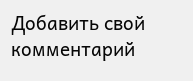Добавить свой комментарий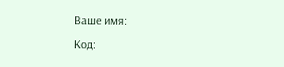Ваше имя:
Код: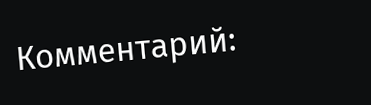Комментарий: